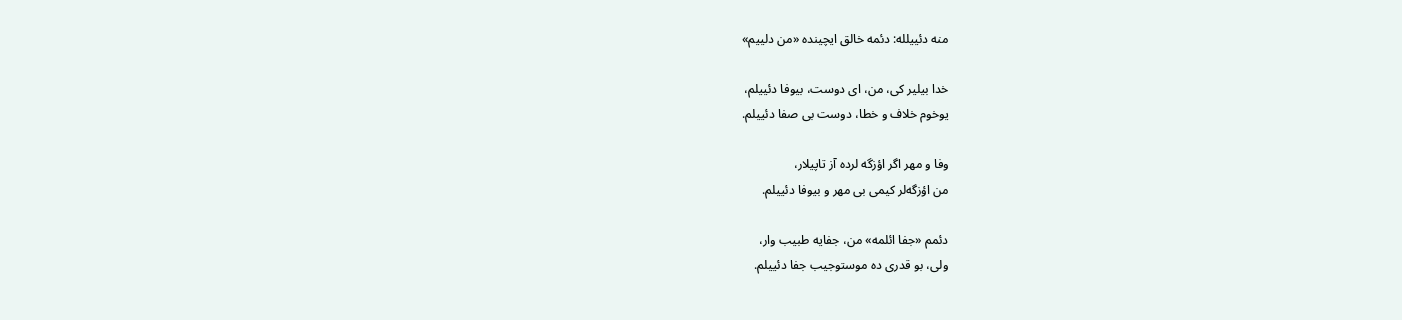منه دئییلله: دئمه خالق ایچینده «من دلییم»

خدا بیلیر کی، من، ای دوست، بیوفا دئییلم،
یوخوم خلاف و خطا، دوست بی صفا دئییلم.

وفا و مهر اگر اؤزگه لرده آز تاپیلار،
من اؤزگه‌لر کیمی بی مهر و بیوفا دئییلم.

دئمم «جفا ائلمه» من، جفایه طبیب وار،
ولی، بو قدری ده موستوجیب جفا دئییلم.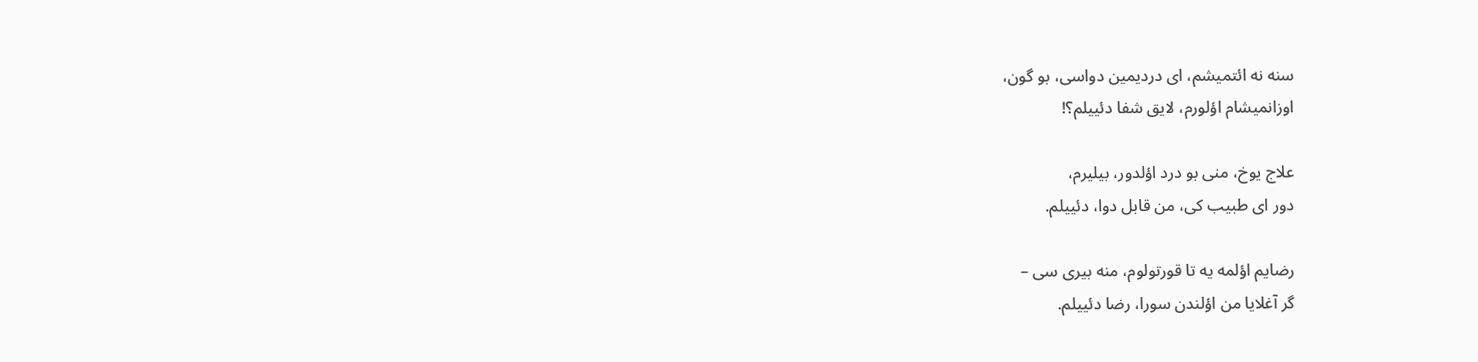سنه نه ائتمیشم، ای دردیمین دواسی، بو گون،
اوزانمیشام اؤلورم، لایق شفا دئییلم؟!

علاج یوخ، منی بو درد اؤلدور، بیلیرم،
دور ای طبیب کی، من قابل دوا، دئییلم.

رضایم اؤلمه یه تا قورتولوم، منه بیری سی –
گر آغلایا من اؤلندن سورا، رضا دئییلم.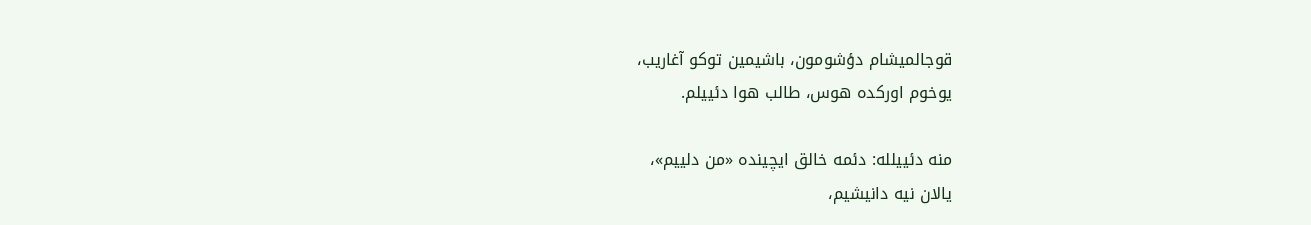قوجالمیشام دؤشومون، باشیمین توکو آغاریب،
یوخوم اورکده هوس، طالب هوا دئییلم.

منه دئییلله: دئمه خالق ایچینده «من دلییم»،
یالان نیه دانیشیم،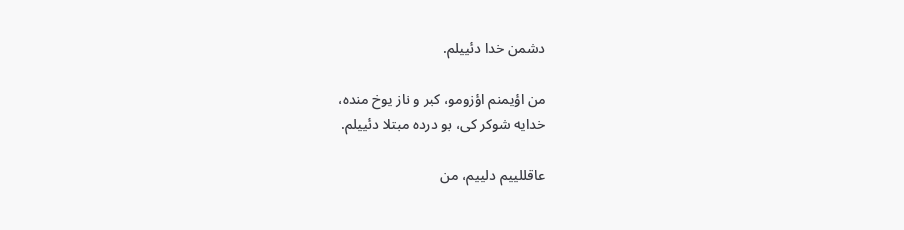دشمن خدا دئییلم.

من اؤیمنم اؤزومو، کبر و ناز یوخ منده،
خدایه شوکر کی، بو درده مبتلا دئییلم.

عاقللییم دلییم، من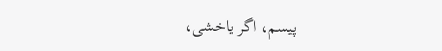پیسم، اگر یاخشی،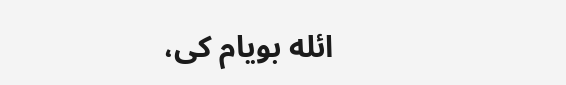ائله بویام کی،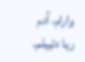وارام، آدم ریا دئییلم.